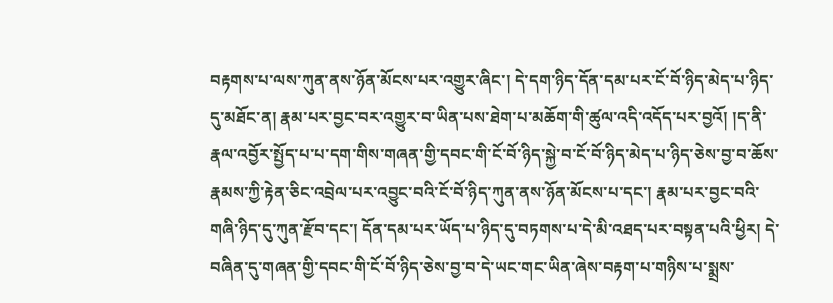བརྟགས་པ་ལས་ཀུན་ནས་ཉོན་མོངས་པར་འགྱུར་ཞིང་། དེ་དག་ཉིད་དོན་དམ་པར་ངོ་བོ་ཉིད་མེད་པ་ཉིད་དུ་མཐོང་ན། རྣམ་པར་བྱང་བར་འགྱུར་བ་ཡིན་པས་ཐེག་པ་མཆོག་གི་ཚུལ་འདི་འདོད་པར་བྱའོ། །ད་ནི་རྣལ་འབྱོར་སྤྱོད་པ་པ་དག་གིས་གཞན་གྱི་དབང་གི་ངོ་བོ་ཉིད་སྐྱེ་བ་ངོ་བོ་ཉིད་མེད་པ་ཉིད་ཅེས་བྱ་བ་ཆོས་རྣམས་ཀྱི་རྟེན་ཅིང་འབྲེལ་པར་འབྱུང་བའི་ངོ་བོ་ཉིད་ཀུན་ནས་ཉོན་མོངས་པ་དང་། རྣམ་པར་བྱང་བའི་གཞི་ཉིད་དུ་ཀུན་རྫོབ་དང་། དོན་དམ་པར་ཡོད་པ་ཉིད་དུ་བཏགས་པ་དེ་མི་འཐད་པར་བསྟན་པའི་ཕྱིར། དེ་བཞིན་དུ་གཞན་གྱི་དབང་གི་ངོ་བོ་ཉིད་ཅེས་བྱ་བ་དེ་ཡང་གང་ཡིན་ཞེས་བརྟག་པ་གཉིས་པ་སྨྲས་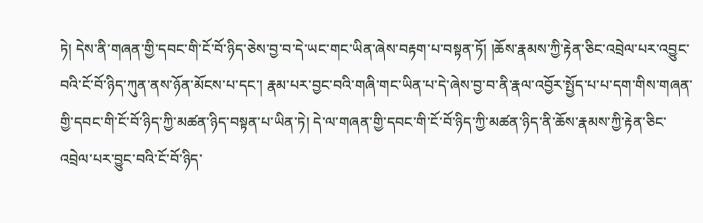ཏེ། དེས་ནི་གཞན་གྱི་དབང་གི་ངོ་བོ་ཉིད་ཅེས་བྱ་བ་དེ་ཡང་གང་ཡིན་ཞེས་བརྟག་པ་བསྟན་ཏོ། །ཆོས་རྣམས་ཀྱི་རྟེན་ཅིང་འབྲེལ་པར་འབྱུང་བའི་ངོ་བོ་ཉིད་ཀུན་ནས་ཉོན་མོངས་པ་དང་། རྣམ་པར་བྱང་བའི་གཞི་གང་ཡིན་པ་དེ་ཞེས་བྱ་བ་ནི་རྣལ་འབྱོར་སྤྱོད་པ་པ་དག་གིས་གཞན་གྱི་དབང་གི་ངོ་བོ་ཉིད་ཀྱི་མཚན་ཉིད་བསྟན་པ་ཡིན་ཏེ། དེ་ལ་གཞན་གྱི་དབང་གི་ངོ་བོ་ཉིད་ཀྱི་མཚན་ཉིད་ནི་ཆོས་རྣམས་ཀྱི་རྟེན་ཅིང་འབྲེལ་པར་བྱུང་བའི་ངོ་བོ་ཉིད་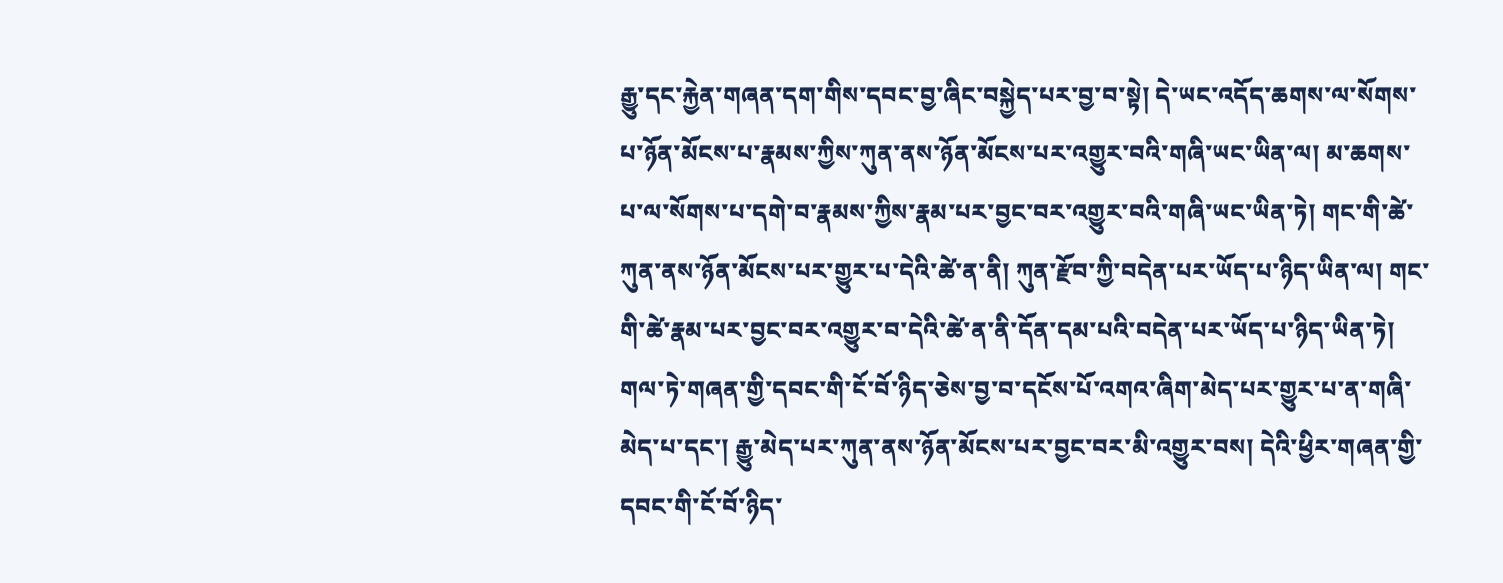རྒྱུ་དང་རྐྱེན་གཞན་དག་གིས་དབང་བྱ་ཞིང་བསྐྱེད་པར་བྱ་བ་སྟེ། དེ་ཡང་འདོད་ཆགས་ལ་སོགས་པ་ཉོན་མོངས་པ་རྣམས་ཀྱིས་ཀུན་ནས་ཉོན་མོངས་པར་འགྱུར་བའི་གཞི་ཡང་ཡིན་ལ། མ་ཆགས་པ་ལ་སོགས་པ་དགེ་བ་རྣམས་ཀྱིས་རྣམ་པར་བྱང་བར་འགྱུར་བའི་གཞི་ཡང་ཡིན་ཏེ། གང་གི་ཚེ་ཀུན་ནས་ཉོན་མོངས་པར་གྱུར་པ་དེའི་ཚེ་ན་ནི། ཀུན་རྫོབ་ཀྱི་བདེན་པར་ཡོད་པ་ཉིད་ཡིན་ལ། གང་གི་ཚེ་རྣམ་པར་བྱང་བར་འགྱུར་བ་དེའི་ཚེ་ན་ནི་དོན་དམ་པའི་བདེན་པར་ཡོད་པ་ཉིད་ཡིན་ཏེ། གལ་ཏེ་གཞན་གྱི་དབང་གི་ངོ་བོ་ཉིད་ཅེས་བྱ་བ་དངོས་པོ་འགའ་ཞིག་མེད་པར་གྱུར་པ་ན་གཞི་མེད་པ་དང་། རྒྱུ་མེད་པར་ཀུན་ནས་ཉོན་མོངས་པར་བྱང་བར་མི་འགྱུར་བས། དེའི་ཕྱིར་གཞན་གྱི་དབང་གི་ངོ་བོ་ཉིད་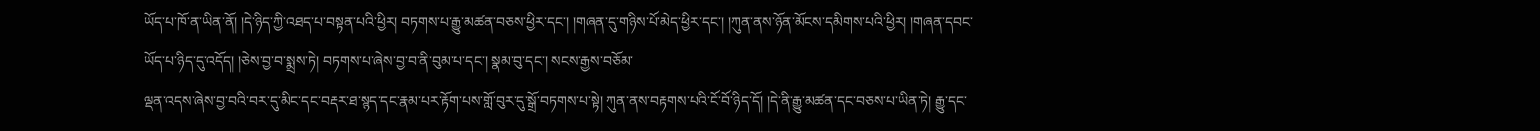ཡོད་པ་ཁོ་ན་ཡིན་ནོ། །དེ་ཉིད་ཀྱི་འཐད་པ་བསྟན་པའི་ཕྱིར། བཏགས་པ་རྒྱུ་མཚན་བཅས་ཕྱིར་དང་། །གཞན་དུ་གཉིས་པོ་མེད་ཕྱིར་དང་། །ཀུན་ནས་ཉོན་མོངས་དམིགས་པའི་ཕྱིར། །གཞན་དབང་ཡོད་པ་ཉིད་དུ་འདོད། །ཅེས་བྱ་བ་སྨྲས་ཏེ། བཏགས་པ་ཞེས་བྱ་བ་ནི་བུམ་པ་དང་། སྣམ་བུ་དང་། སངས་རྒྱས་བཅོམ་
ལྡན་འདས་ཞེས་བྱ་བའི་བར་དུ་མིང་དང་བརྡར་ཐ་སྙད་དང་རྣམ་པར་རྟོག་པས་གློ་བུར་དུ་སྒྲོ་བཏགས་པ་སྟེ། ཀུན་ནས་བརྟགས་པའི་ངོ་བོ་ཉིད་དོ། །དེ་ནི་རྒྱུ་མཚན་དང་བཅས་པ་ཡིན་ཏེ། རྒྱུ་དང་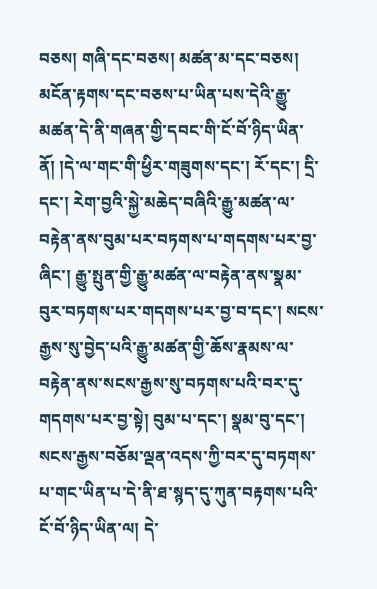བཅས། གཞི་དང་བཅས། མཚན་མ་དང་བཅས། མངོན་རྟགས་དང་བཅས་པ་ཡིན་པས་དེའི་རྒྱུ་མཚན་དེ་ནི་གཞན་གྱི་དབང་གི་ངོ་བོ་ཉིད་ཡིན་ནོ། །དེ་ལ་གང་གི་ཕྱིར་གཟུགས་དང་། རོ་དང་། དྲི་དང་། རེག་བྱའི་སྐྱེ་མཆེད་བཞིའི་རྒྱུ་མཚན་ལ་བརྟེན་ནས་བུམ་པར་བཏགས་པ་གདགས་པར་བྱ་ཞིང་། རྒྱུ་སྤུན་གྱི་རྒྱུ་མཚན་ལ་བརྟེན་ནས་སྣམ་བུར་བཏགས་པར་གདགས་པར་བྱ་བ་དང་། སངས་རྒྱས་སུ་བྱེད་པའི་རྒྱུ་མཚན་གྱི་ཆོས་རྣམས་ལ་བརྟེན་ནས་སངས་རྒྱས་སུ་བཏགས་པའི་བར་དུ་གདགས་པར་བྱ་སྟེ། བུམ་པ་དང་། སྣམ་བུ་དང་། སངས་རྒྱས་བཅོམ་ལྡན་འདས་ཀྱི་བར་དུ་བཏགས་པ་གང་ཡིན་པ་དེ་ནི་ཐ་སྙད་དུ་ཀུན་བརྟགས་པའི་ངོ་བོ་ཉིད་ཡིན་ལ། དེ་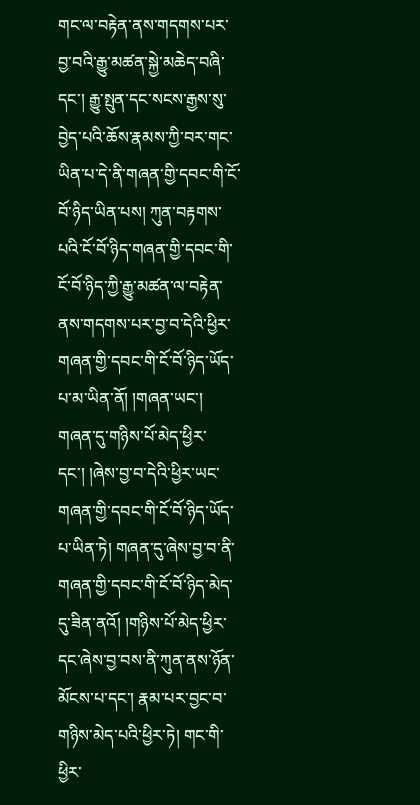གང་ལ་བརྟེན་ནས་གདགས་པར་བྱ་བའི་རྒྱུ་མཚན་སྐྱེ་མཆེད་བཞི་དང་། རྒྱུ་སྤུན་དང་སངས་རྒྱས་སུ་བྱེད་པའི་ཆོས་རྣམས་ཀྱི་བར་གང་ཡིན་པ་དེ་ནི་གཞན་གྱི་དབང་གི་ངོ་བོ་ཉིད་ཡིན་པས། ཀུན་བརྟགས་པའི་ངོ་བོ་ཉིད་གཞན་གྱི་དབང་གི་ངོ་བོ་ཉིད་ཀྱི་རྒྱུ་མཚན་ལ་བརྟེན་ནས་གདགས་པར་བྱ་བ་དེའི་ཕྱིར་གཞན་གྱི་དབང་གི་ངོ་བོ་ཉིད་ཡོད་པ་མ་ཡིན་ནོ། །གཞན་ཡང་། གཞན་དུ་གཉིས་པོ་མེད་ཕྱིར་དང་། །ཞེས་བྱ་བ་དེའི་ཕྱིར་ཡང་གཞན་གྱི་དབང་གི་ངོ་བོ་ཉིད་ཡོད་པ་ཡིན་ཏེ། གཞན་དུ་ཞེས་བྱ་བ་ནི་གཞན་གྱི་དབང་གི་ངོ་བོ་ཉིད་མེད་དུ་ཟིན་ནའོ། །གཉིས་པོ་མེད་ཕྱིར་དང་ཞེས་བྱ་བས་ནི་ཀུན་ནས་ཉོན་མོངས་པ་དང་། རྣམ་པར་བྱང་བ་གཉིས་མེད་པའི་ཕྱིར་ཏེ། གང་གི་ཕྱིར་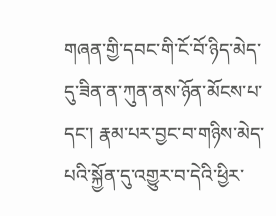གཞན་གྱི་དབང་གི་ངོ་བོ་ཉིད་མེད་དུ་ཟིན་ན་ཀུན་ནས་ཉོན་མོངས་པ་དང་། རྣམ་པར་བྱང་བ་གཉིས་མེད་པའི་སྐྱོན་དུ་འགྱུར་བ་དེའི་ཕྱིར་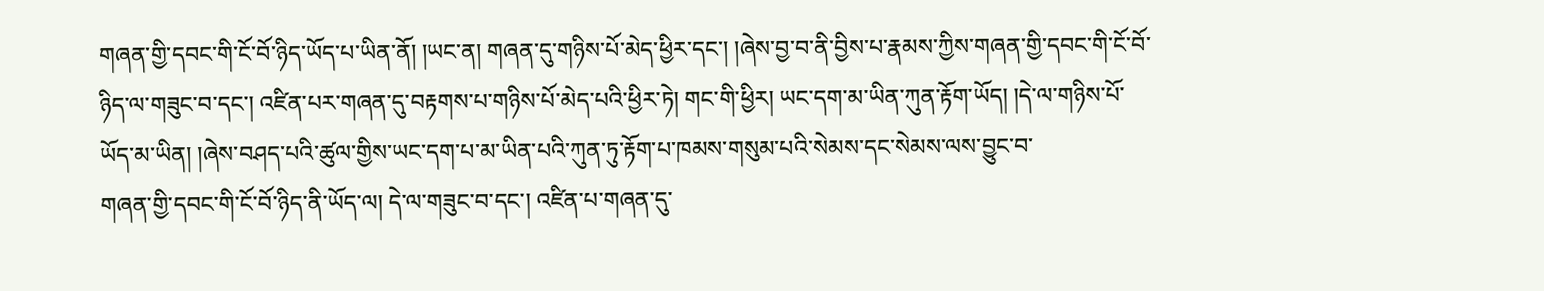གཞན་གྱི་དབང་གི་ངོ་བོ་ཉིད་ཡོད་པ་ཡིན་ནོ། །ཡང་ན། གཞན་དུ་གཉིས་པོ་མེད་ཕྱིར་དང་། །ཞེས་བྱ་བ་ནི་བྱིས་པ་རྣམས་ཀྱིས་གཞན་གྱི་དབང་གི་ངོ་བོ་ཉིད་ལ་གཟུང་བ་དང་། འཛིན་པར་གཞན་དུ་བརྟགས་པ་གཉིས་པོ་མེད་པའི་ཕྱིར་ཏེ། གང་གི་ཕྱིར། ཡང་དག་མ་ཡིན་ཀུན་རྟོག་ཡོད། །དེ་ལ་གཉིས་པོ་ཡོད་མ་ཡིན། །ཞེས་བཤད་པའི་ཚུལ་གྱིས་ཡང་དག་པ་མ་ཡིན་པའི་ཀུན་ཏུ་རྟོག་པ་ཁམས་གསུམ་པའི་སེམས་དང་སེམས་ལས་བྱུང་བ་
གཞན་གྱི་དབང་གི་ངོ་བོ་ཉིད་ནི་ཡོད་ལ། དེ་ལ་གཟུང་བ་དང་། འཛིན་པ་གཞན་དུ་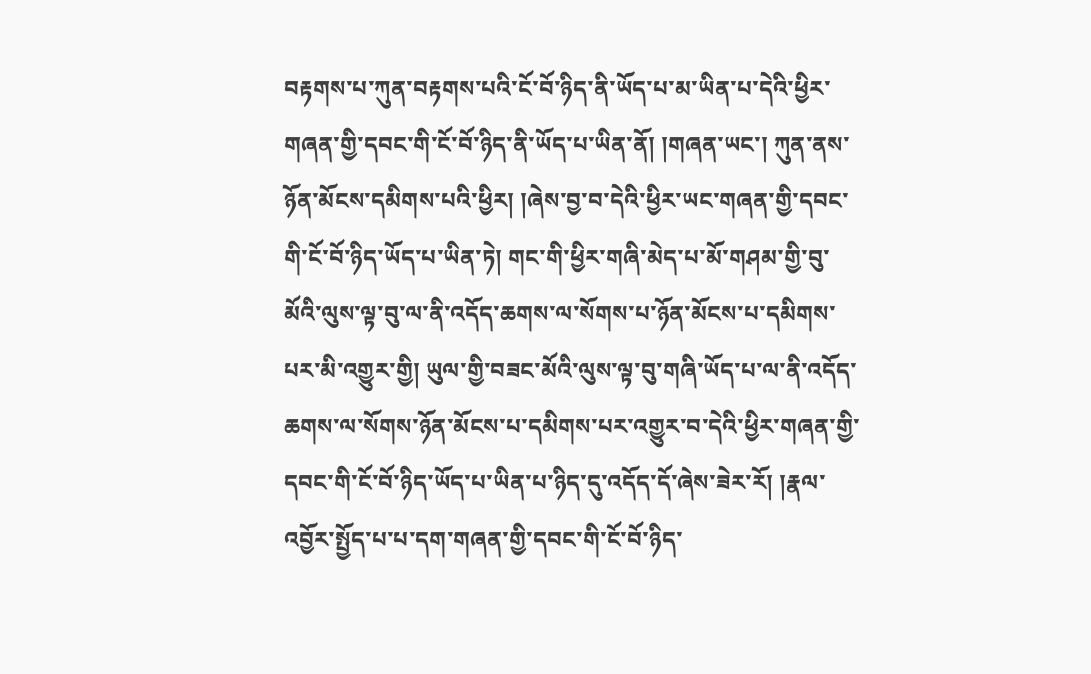བརྟགས་པ་ཀུན་བརྟགས་པའི་ངོ་བོ་ཉིད་ནི་ཡོད་པ་མ་ཡིན་པ་དེའི་ཕྱིར་གཞན་གྱི་དབང་གི་ངོ་བོ་ཉིད་ནི་ཡོད་པ་ཡིན་ནོ། །གཞན་ཡང་། ཀུན་ནས་ཉོན་མོངས་དམིགས་པའི་ཕྱིར། །ཞེས་བྱ་བ་དེའི་ཕྱིར་ཡང་གཞན་གྱི་དབང་གི་ངོ་བོ་ཉིད་ཡོད་པ་ཡིན་ཏེ། གང་གི་ཕྱིར་གཞི་མེད་པ་མོ་གཤམ་གྱི་བུ་མོའི་ལུས་ལྟ་བུ་ལ་ནི་འདོད་ཆགས་ལ་སོགས་པ་ཉོན་མོངས་པ་དམིགས་པར་མི་འགྱུར་གྱི། ཡུལ་གྱི་བཟང་མོའི་ལུས་ལྟ་བུ་གཞི་ཡོད་པ་ལ་ནི་འདོད་ཆགས་ལ་སོགས་ཉོན་མོངས་པ་དམིགས་པར་འགྱུར་བ་དེའི་ཕྱིར་གཞན་གྱི་དབང་གི་ངོ་བོ་ཉིད་ཡོད་པ་ཡིན་པ་ཉིད་དུ་འདོད་དོ་ཞེས་ཟེར་རོ། །རྣལ་འབྱོར་སྤྱོད་པ་པ་དག་གཞན་གྱི་དབང་གི་ངོ་བོ་ཉིད་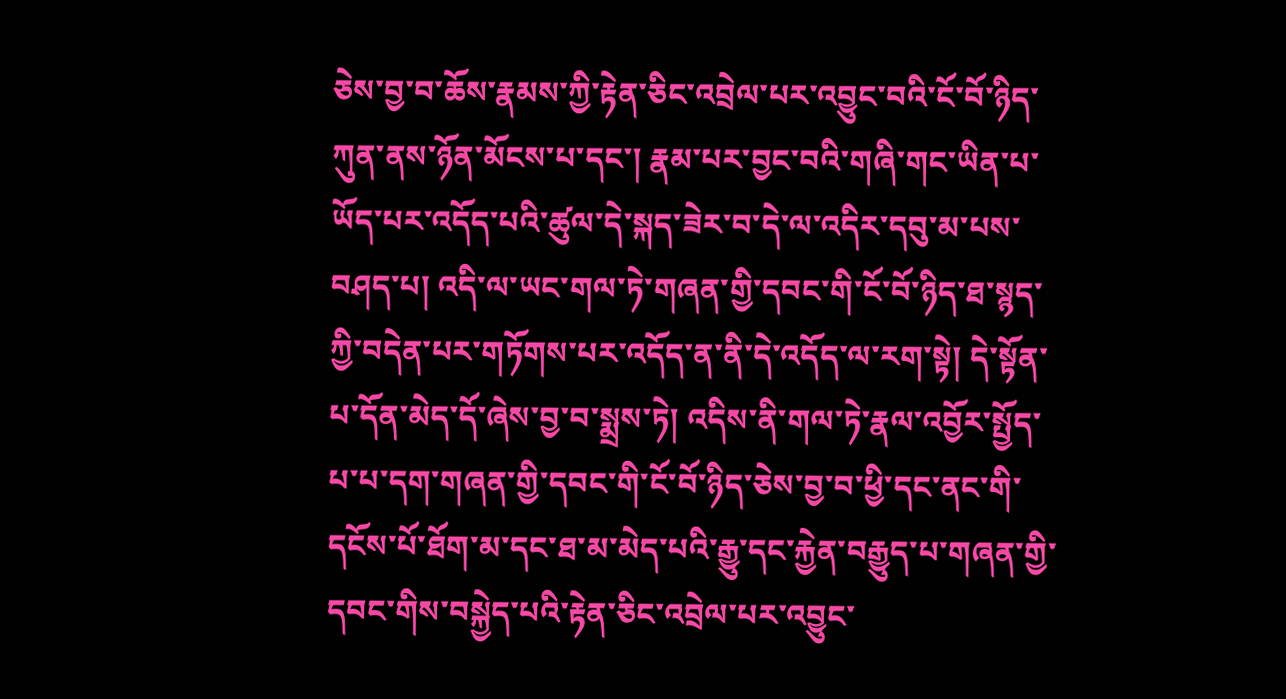ཅེས་བྱ་བ་ཆོས་རྣམས་ཀྱི་རྟེན་ཅིང་འབྲེལ་པར་འབྱུང་བའི་ངོ་བོ་ཉིད་ཀུན་ནས་ཉོན་མོངས་པ་དང་། རྣམ་པར་བྱང་བའི་གཞི་གང་ཡིན་པ་ཡོད་པར་འདོད་པའི་ཚུལ་དེ་སྐད་ཟེར་བ་དེ་ལ་འདིར་དབུ་མ་པས་བཤད་པ། འདི་ལ་ཡང་གལ་ཏེ་གཞན་གྱི་དབང་གི་ངོ་བོ་ཉིད་ཐ་སྙད་ཀྱི་བདེན་པར་གཏོགས་པར་འདོད་ན་ནི་དེ་འདོད་ལ་རག་སྟེ། དེ་སྟོན་པ་དོན་མེད་དོ་ཞེས་བྱ་བ་སྨྲས་ཏེ། འདིས་ནི་གལ་ཏེ་རྣལ་འབྱོར་སྤྱོད་པ་པ་དག་གཞན་གྱི་དབང་གི་ངོ་བོ་ཉིད་ཅེས་བྱ་བ་ཕྱི་དང་ནང་གི་དངོས་པོ་ཐོག་མ་དང་ཐ་མ་མེད་པའི་རྒྱུ་དང་རྐྱེན་བརྒྱུད་པ་གཞན་གྱི་དབང་གིས་བསྐྱེད་པའི་རྟེན་ཅིང་འབྲེལ་པར་འབྱུང་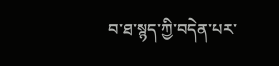བ་ཐ་སྙད་ཀྱི་བདེན་པར་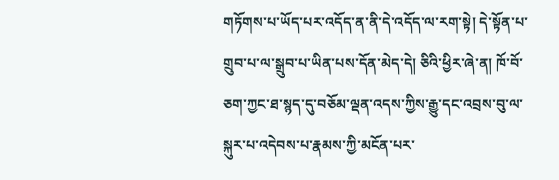གཏོགས་པ་ཡོད་པར་འདོད་ན་ནི་དེ་འདོད་ལ་རག་སྟེ། དེ་སྟོན་པ་གྲུབ་པ་ལ་སྒྲུབ་པ་ཡིན་པས་དོན་མེད་དེ། ཅིའི་ཕྱིར་ཞེ་ན། ཁོ་བོ་ཅག་ཀྱང་ཐ་སྙད་དུ་བཅོམ་ལྡན་འདས་ཀྱིས་རྒྱུ་དང་འབྲས་བུ་ལ་སྐུར་པ་འདེབས་པ་རྣམས་ཀྱི་མངོན་པར་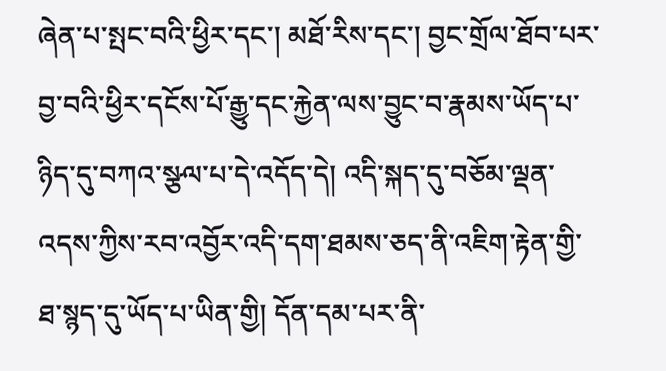ཞེན་པ་སྤང་བའི་ཕྱིར་དང་། མཐོ་རིས་དང་། བྱང་གྲོལ་ཐོབ་པར་བྱ་བའི་ཕྱིར་དངོས་པོ་རྒྱུ་དང་རྐྱེན་ལས་བྱུང་བ་རྣམས་ཡོད་པ་ཉིད་དུ་བཀའ་སྩལ་པ་དེ་འདོད་དེ། འདི་སྐད་དུ་བཅོམ་ལྡན་འདས་ཀྱིས་རབ་འབྱོར་འདི་དག་ཐམས་ཅད་ནི་འཇིག་རྟེན་གྱི་ཐ་སྙད་དུ་ཡོད་པ་ཡིན་གྱི། དོན་དམ་པར་ནི་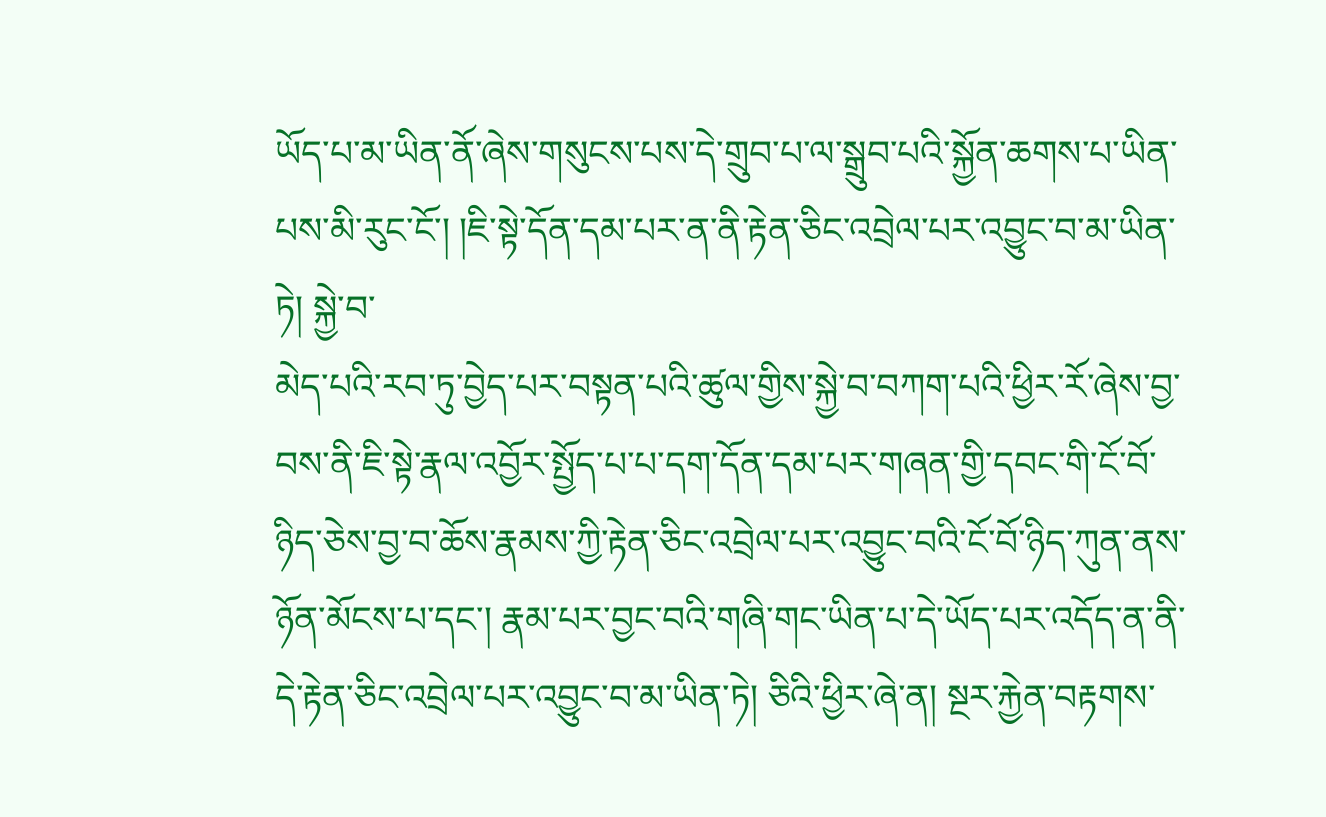ཡོད་པ་མ་ཡིན་ནོ་ཞེས་གསུངས་པས་དེ་གྲུབ་པ་ལ་སྒྲུབ་པའི་སྐྱོན་ཆགས་པ་ཡིན་པས་མི་རུང་ངོ་། །ཇི་སྟེ་དོན་དམ་པར་ན་ནི་རྟེན་ཅིང་འབྲེལ་པར་འབྱུང་བ་མ་ཡིན་ཏེ། སྐྱེ་བ་
མེད་པའི་རབ་ཏུ་བྱེད་པར་བསྟན་པའི་ཚུལ་གྱིས་སྐྱེ་བ་བཀག་པའི་ཕྱིར་རོ་ཞེས་བྱ་བས་ནི་ཇི་སྟེ་རྣལ་འབྱོར་སྤྱོད་པ་པ་དག་དོན་དམ་པར་གཞན་གྱི་དབང་གི་ངོ་བོ་ཉིད་ཅེས་བྱ་བ་ཆོས་རྣམས་ཀྱི་རྟེན་ཅིང་འབྲེལ་པར་འབྱུང་བའི་ངོ་བོ་ཉིད་ཀུན་ནས་ཉོན་མོངས་པ་དང་། རྣམ་པར་བྱང་བའི་གཞི་གང་ཡིན་པ་དེ་ཡོད་པར་འདོད་ན་ནི་དེ་རྟེན་ཅིང་འབྲེལ་པར་འབྱུང་བ་མ་ཡིན་ཏེ། ཅིའི་ཕྱིར་ཞེ་ན། སྔར་རྐྱེན་བརྟགས་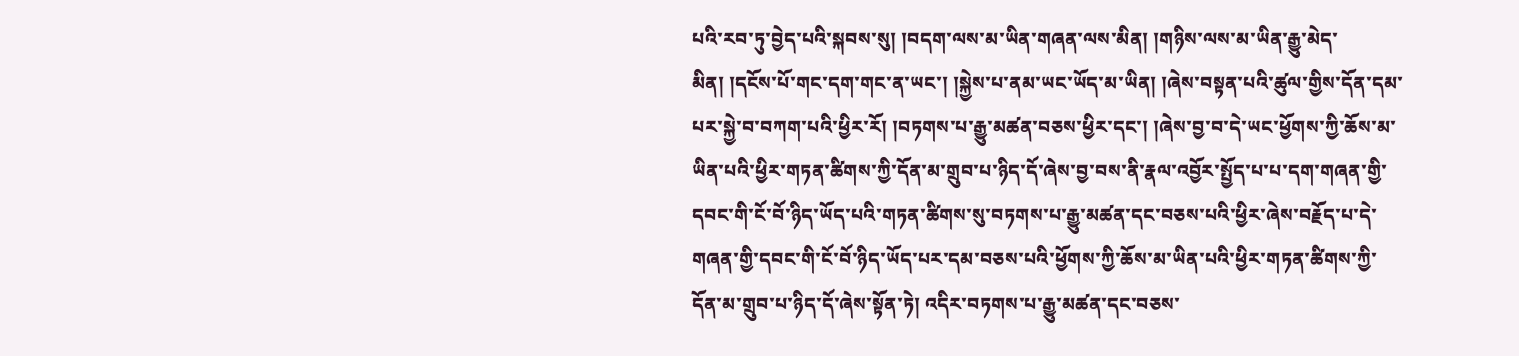པའི་རབ་ཏུ་བྱེད་པའི་སྐབས་སུ། །བདག་ལས་མ་ཡིན་གཞན་ལས་མིན། །གཉིས་ལས་མ་ཡིན་རྒྱུ་མེད་མིན། །དངོས་པོ་གང་དག་གང་ན་ཡང་། །སྐྱེས་པ་ནམ་ཡང་ཡོད་མ་ཡིན། །ཞེས་བསྟན་པའི་ཚུལ་གྱིས་དོན་དམ་པར་སྐྱེ་བ་བཀག་པའི་ཕྱིར་རོ། །བཏགས་པ་རྒྱུ་མཚན་བཅས་ཕྱིར་དང་། །ཞེས་བྱ་བ་དེ་ཡང་ཕྱོགས་ཀྱི་ཆོས་མ་ཡིན་པའི་ཕྱིར་གཏན་ཚིགས་ཀྱི་དོན་མ་གྲུབ་པ་ཉིད་དོ་ཞེས་བྱ་བས་ནི་རྣལ་འབྱོར་སྤྱོད་པ་པ་དག་གཞན་གྱི་དབང་གི་ངོ་བོ་ཉིད་ཡོད་པའི་གཏན་ཚིགས་སུ་བཏགས་པ་རྒྱུ་མཚན་དང་བཅས་པའི་ཕྱིར་ཞེས་བརྗོད་པ་དེ་གཞན་གྱི་དབང་གི་ངོ་བོ་ཉིད་ཡོད་པར་དམ་བཅས་པའི་ཕྱོགས་ཀྱི་ཆོས་མ་ཡིན་པའི་ཕྱིར་གཏན་ཚིགས་ཀྱི་དོན་མ་གྲུབ་པ་ཉིད་དོ་ཞེས་སྟོན་ཏེ། འདིར་བཏགས་པ་རྒྱུ་མཚན་དང་བཅས་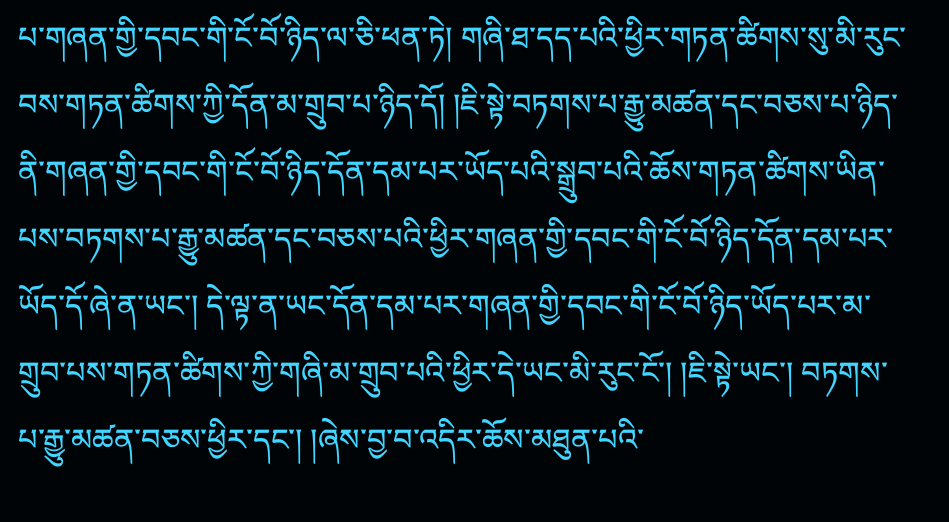པ་གཞན་གྱི་དབང་གི་ངོ་བོ་ཉིད་ལ་ཅི་ཕན་ཏེ། གཞི་ཐ་དད་པའི་ཕྱིར་གཏན་ཚིགས་སུ་མི་རུང་བས་གཏན་ཚིགས་ཀྱི་དོན་མ་གྲུབ་པ་ཉིད་དོ། །ཇི་སྟེ་བཏགས་པ་རྒྱུ་མཚན་དང་བཅས་པ་ཉིད་ནི་གཞན་གྱི་དབང་གི་ངོ་བོ་ཉིད་དོན་དམ་པར་ཡོད་པའི་སྒྲུབ་པའི་ཆོས་གཏན་ཚིགས་ཡིན་པས་བཏགས་པ་རྒྱུ་མཚན་དང་བཅས་པའི་ཕྱིར་གཞན་གྱི་དབང་གི་ངོ་བོ་ཉིད་དོན་དམ་པར་ཡོད་དོ་ཞེ་ན་ཡང་། དེ་ལྟ་ན་ཡང་དོན་དམ་པར་གཞན་གྱི་དབང་གི་ངོ་བོ་ཉིད་ཡོད་པར་མ་གྲུབ་པས་གཏན་ཚིགས་ཀྱི་གཞི་མ་གྲུབ་པའི་ཕྱིར་དེ་ཡང་མི་རུང་ངོ་། །ཇི་སྟེ་ཡང་། བཏགས་པ་རྒྱུ་མཚན་བཅས་ཕྱིར་དང་། །ཞེས་བྱ་བ་འདིར་ཆོས་མཐུན་པའི་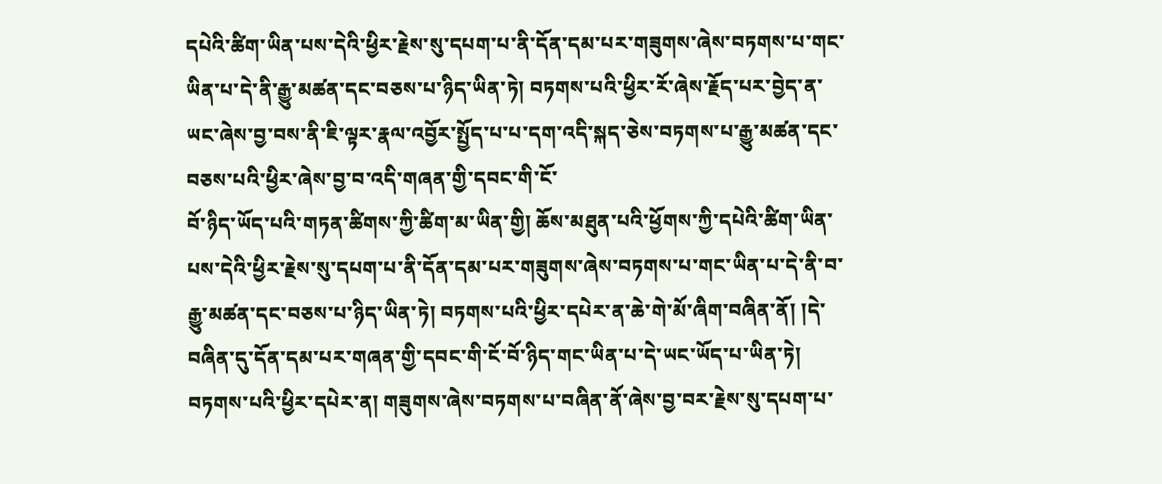དཔེའི་ཚིག་ཡིན་པས་དེའི་ཕྱིར་རྗེས་སུ་དཔག་པ་ནི་དོན་དམ་པར་གཟུགས་ཞེས་བཏགས་པ་གང་ཡིན་པ་དེ་ནི་རྒྱུ་མཚན་དང་བཅས་པ་ཉིད་ཡིན་ཏེ། བཏགས་པའི་ཕྱིར་རོ་ཞེས་རྗོད་པར་བྱེད་ན་ཡང་ཞེས་བྱ་བས་ནི་ཇི་ལྟར་རྣལ་འབྱོར་སྤྱོད་པ་པ་དག་འདི་སྐད་ཅེས་བཏགས་པ་རྒྱུ་མཚན་དང་བཅས་པའི་ཕྱིར་ཞེས་བྱ་བ་འདི་གཞན་གྱི་དབང་གི་ངོ་
བོ་ཉིད་ཡོད་པའི་གཏན་ཚིགས་ཀྱི་ཚིག་མ་ཡིན་གྱི། ཆོས་མཐུན་པའི་ཕྱོགས་ཀྱི་དཔེའི་ཚིག་ཡིན་པས་དེའི་ཕྱིར་རྗེས་སུ་དཔག་པ་ནི་དོན་དམ་པར་གཟུགས་ཞེས་བཏགས་པ་གང་ཡིན་པ་དེ་ནི་བ་རྒྱུ་མཚན་དང་བཅས་པ་ཉིད་ཡིན་ཏེ། བཏགས་པའི་ཕྱིར་དཔེར་ན་ཆེ་གེ་མོ་ཞིག་བཞིན་ནོ། །དེ་བཞིན་དུ་དོན་དམ་པར་གཞན་གྱི་དབང་གི་ངོ་བོ་ཉིད་གང་ཡིན་པ་དེ་ཡང་ཡོད་པ་ཡིན་ཏེ། བཏགས་པའི་ཕྱིར་དཔེར་ན། གཟུགས་ཞེས་བཏགས་པ་བཞིན་ནོ་ཞེས་བྱ་བར་རྗེས་སུ་དཔག་པ་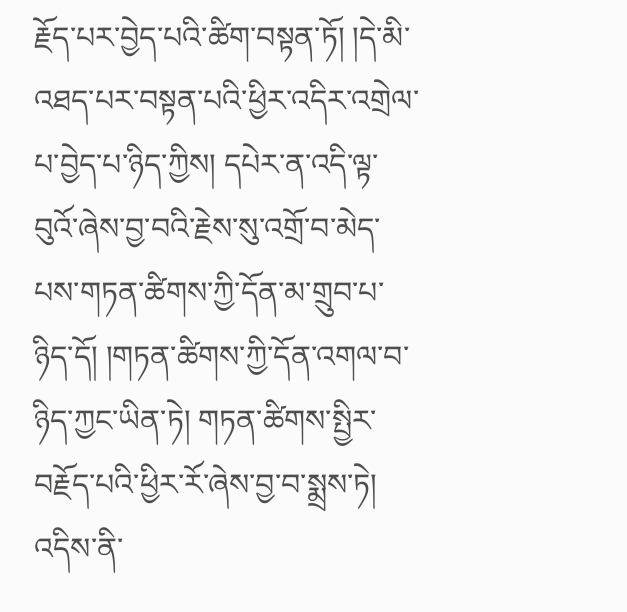རྗོད་པར་བྱེད་པའི་ཚིག་བསྟན་ཏོ། །དེ་མི་འཐད་པར་བསྟན་པའི་ཕྱིར་འདིར་འགྲེལ་པ་བྱེད་པ་ཉིད་ཀྱིས། དཔེར་ན་འདི་ལྟ་བུའོ་ཞེས་བྱ་བའི་རྗེས་སུ་འགྲོ་བ་མེད་པས་གཏན་ཚིགས་ཀྱི་དོན་མ་གྲུབ་པ་ཉིད་དོ། །གཏན་ཚིགས་ཀྱི་དོན་འགལ་བ་ཉིད་ཀྱང་ཡིན་ཏེ། གཏན་ཚིགས་སྤྱིར་བརྗོད་པའི་ཕྱིར་རོ་ཞེས་བྱ་བ་སྨྲས་ཏེ། འདིས་ནི་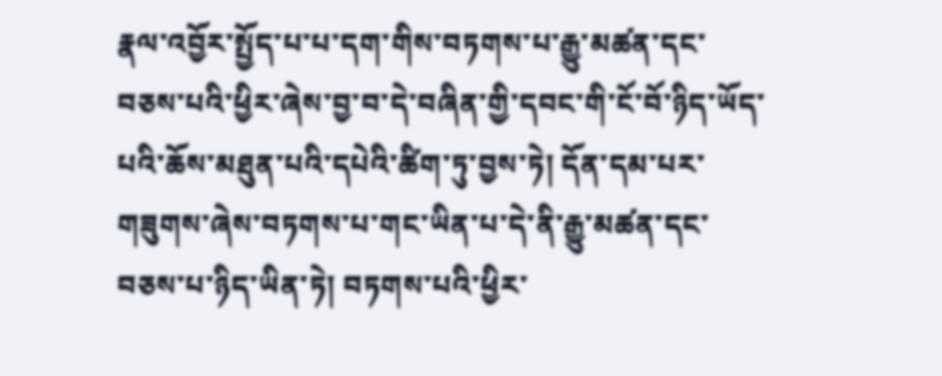རྣལ་འབྱོར་སྤྱོད་པ་པ་དག་གིས་བཏགས་པ་རྒྱུ་མཚན་དང་བཅས་པའི་ཕྱིར་ཞེས་བྱ་བ་དེ་བཞིན་གྱི་དབང་གི་ངོ་བོ་ཉིད་ཡོད་པའི་ཆོས་མཐུན་པའི་དཔེའི་ཚིག་ཏུ་བྱས་ཏེ། དོན་དམ་པར་གཟུགས་ཞེས་བཏགས་པ་གང་ཡིན་པ་དེ་ནི་རྒྱུ་མཚན་དང་བཅས་པ་ཉིད་ཡིན་ཏེ། བཏགས་པའི་ཕྱིར་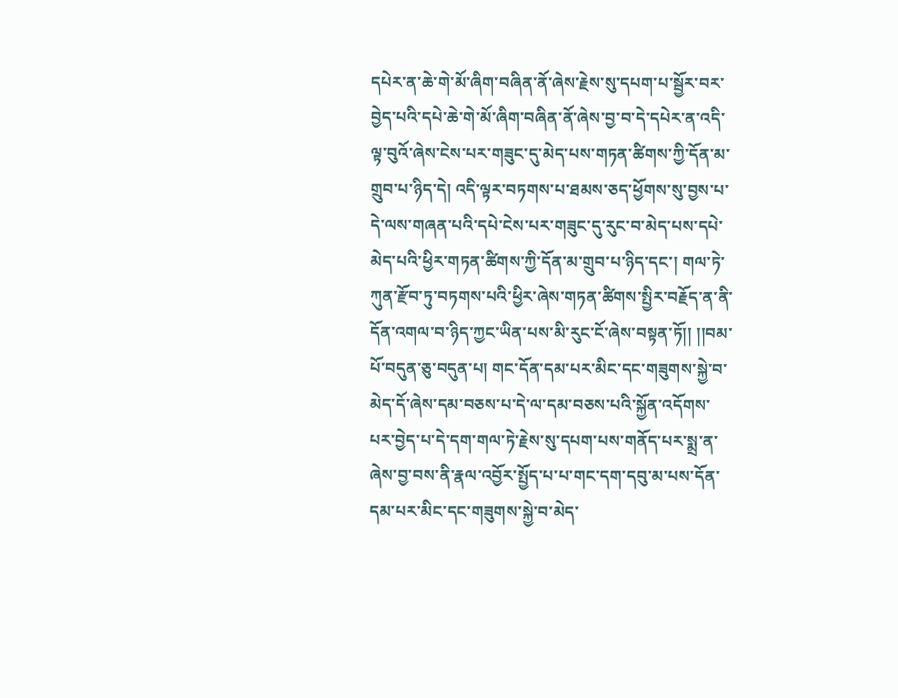དཔེར་ན་ཆེ་གེ་མོ་ཞིག་བཞིན་ནོ་ཞེས་རྗེས་སུ་དཔག་པ་སྦྱོར་བར་བྱེད་པའི་དཔེ་ཆེ་གེ་མོ་ཞིག་བཞིན་ནོ་ཞེས་བྱ་བ་དེ་དཔེར་ན་འདི་ལྟ་བུའོ་ཞེས་ངེས་པར་གཟུང་དུ་མེད་པས་གཏན་ཚིགས་ཀྱི་དོན་མ་གྲུབ་པ་ཉིད་དེ། འདི་ལྟར་བཏགས་པ་ཐམས་ཅད་ཕྱོགས་སུ་བྱས་པ་དེ་ལས་གཞན་པའི་དཔེ་ངེས་པར་གཟུང་དུ་རུང་བ་མེད་པས་དཔེ་མེད་པའི་ཕྱིར་གཏན་ཚིགས་ཀྱི་དོན་མ་གྲུབ་པ་ཉིད་དང་། གལ་ཏེ་ཀུན་རྫོབ་ཏུ་བཏགས་པའི་ཕྱིར་ཞེས་གཏན་ཚིགས་སྤྱིར་བརྗོད་ན་ནི་དོན་འགལ་བ་ཉིད་ཀྱང་ཡིན་པས་མི་རུང་ངོ་ཞེས་བསྟན་ཏོ།། །།བམ་པོ་བདུན་ཅུ་བདུན་པ། གང་དོན་དམ་པར་མིང་དང་གཟུགས་སྐྱེ་བ་མེད་དོ་ཞེས་དམ་བཅས་པ་དེ་ལ་དམ་བཅས་པའི་སྐྱོན་འདོགས་པར་བྱེད་པ་དེ་དག་གལ་ཏེ་རྗེས་སུ་དཔག་པས་གནོད་པར་སྨྲ་ན་ཞེས་བྱ་བས་ནི་རྣལ་འབྱོར་སྤྱོད་པ་པ་གང་དག་དབུ་མ་པས་དོན་དམ་པར་མིང་དང་གཟུགས་སྐྱེ་བ་མེད་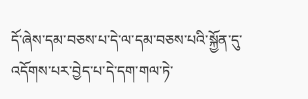དོ་ཞེས་དམ་བཅས་པ་དེ་ལ་དམ་བཅས་པའི་སྐྱོན་དུ་འདོགས་པར་བྱེད་པ་དེ་དག་གལ་ཏེ་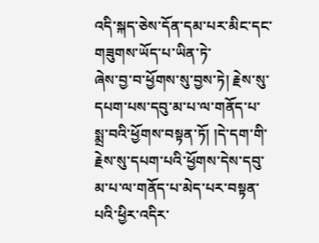འདི་སྐད་ཅེས་དོན་དམ་པར་མིང་དང་གཟུགས་ཡོད་པ་ཡིན་ཏེ་
ཞེས་བྱ་བ་ཕྱོགས་སུ་བྱས་ཏེ། རྗེས་སུ་དཔག་པས་དབུ་མ་པ་ལ་གནོད་པ་སྨྲ་བའི་ཕྱོགས་བསྟན་ཏོ། །དེ་དག་གི་རྗེས་སུ་དཔག་པའི་ཕྱོགས་དེས་དབུ་མ་པ་ལ་གནོད་པ་མེད་པར་བསྟན་པའི་ཕྱིར་འདིར་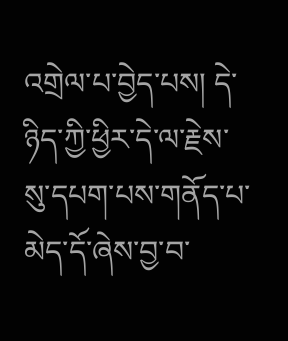འགྲེལ་པ་བྱེད་པས། དེ་ཉིད་ཀྱི་ཕྱིར་དེ་ལ་རྗེས་སུ་དཔག་པས་གནོད་པ་མེད་དོ་ཞེས་བྱ་བ་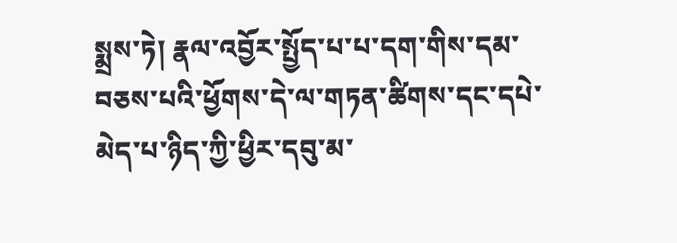སྨྲས་ཏེ། རྣལ་འབྱོར་སྤྱོད་པ་པ་དག་གིས་དམ་བཅས་པའི་ཕྱོགས་དེ་ལ་གཏན་ཚིགས་དང་དཔེ་མེད་པ་ཉིད་ཀྱི་ཕྱིར་དབུ་མ་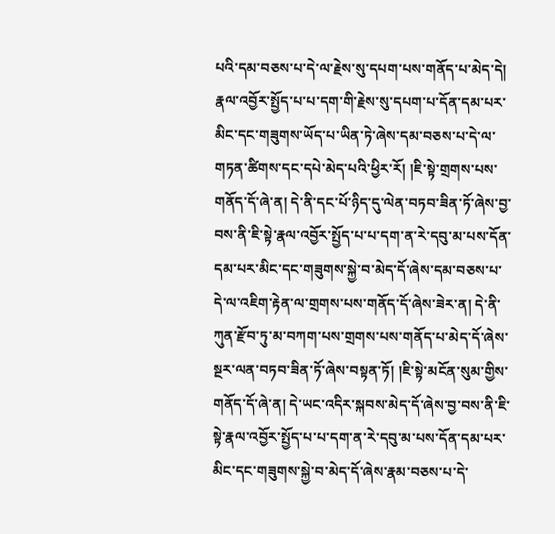པའི་དམ་བཅས་པ་དེ་ལ་རྗེས་སུ་དཔག་པས་གནོད་པ་མེད་དེ། རྣལ་འབྱོར་སྤྱོད་པ་པ་དག་གི་རྗེས་སུ་དཔག་པ་དོན་དམ་པར་མིང་དང་གཟུགས་ཡོད་པ་ཡིན་ཏེ་ཞེས་དམ་བཅས་པ་དེ་ལ་གཏན་ཚིགས་དང་དཔེ་མེད་པའི་ཕྱིར་རོ། །ཇི་སྟེ་གྲགས་པས་གནོད་དོ་ཞེ་ན། དེ་ནི་དང་པོ་ཉིད་དུ་ལེན་བཏབ་ཟིན་ཏོ་ཞེས་བྱ་བས་ནི་ཇི་སྟེ་རྣལ་འབྱོར་སྤྱོད་པ་པ་དག་ན་རེ་དབུ་མ་པས་དོན་དམ་པར་མིང་དང་གཟུགས་སྐྱེ་བ་མེད་དོ་ཞེས་དམ་བཅས་པ་དེ་ལ་འཇིག་རྟེན་ལ་གྲགས་པས་གནོད་དོ་ཞེས་ཟེར་ན། དེ་ནི་ཀུན་རྫོབ་ཏུ་མ་བཀག་པས་གྲགས་པས་གནོད་པ་མེད་དོ་ཞེས་སྔར་ལན་བཏབ་ཟིན་ཏོ་ཞེས་བསྟན་ཏོ། །ཇི་སྟེ་མངོན་སུམ་གྱིས་གནོད་དོ་ཞེ་ན། དེ་ཡང་འདིར་སྐབས་མེད་དོ་ཞེས་བྱ་བས་ནི་ཇི་སྟེ་རྣལ་འབྱོར་སྤྱོད་པ་པ་དག་ན་རེ་དབུ་མ་པས་དོན་དམ་པར་མིང་དང་གཟུགས་སྐྱེ་བ་མེད་དོ་ཞེས་རྣམ་བཅས་པ་དེ་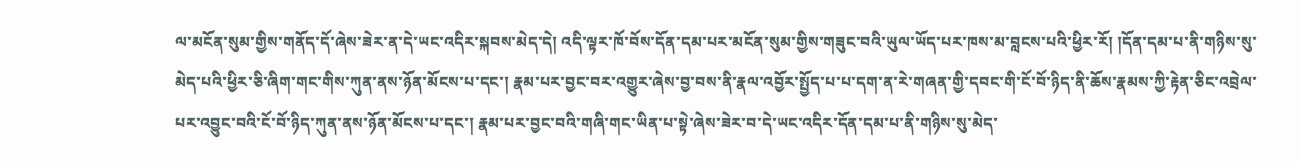ལ་མངོན་སུམ་གྱིས་གནོད་དོ་ཞེས་ཟེར་ན་དེ་ཡང་འདིར་སྐབས་མེད་དེ། འདི་ལྟར་ཁོ་བོས་དོན་དམ་པར་མངོན་སུམ་གྱིས་གཟུང་བའི་ཡུལ་ཡོད་པར་ཁས་མ་བླངས་པའི་ཕྱིར་རོ། །དོན་དམ་པ་ནི་གཉིས་སུ་མེད་པའི་ཕྱིར་ཅི་ཞིག་གང་གིས་ཀུན་ནས་ཉོན་མོངས་པ་དང་། རྣམ་པར་བྱང་བར་འགྱུར་ཞེས་བྱ་བས་ནི་རྣལ་འབྱོར་སྤྱོད་པ་པ་དག་ན་རེ་གཞན་གྱི་དབང་གི་ངོ་བོ་ཉིད་ནི་ཆོས་རྣམས་ཀྱི་རྟེན་ཅིང་འབྲེལ་པར་འབྱུང་བའི་ངོ་བོ་ཉིད་ཀུན་ནས་ཉོན་མོངས་པ་དང་། རྣམ་པར་བྱང་བའི་གཞི་གང་ཡིན་པ་སྟེ་ཞེས་ཟེར་བ་དེ་ཡང་འདིར་དོན་དམ་པ་ནི་གཉིས་སུ་མེད་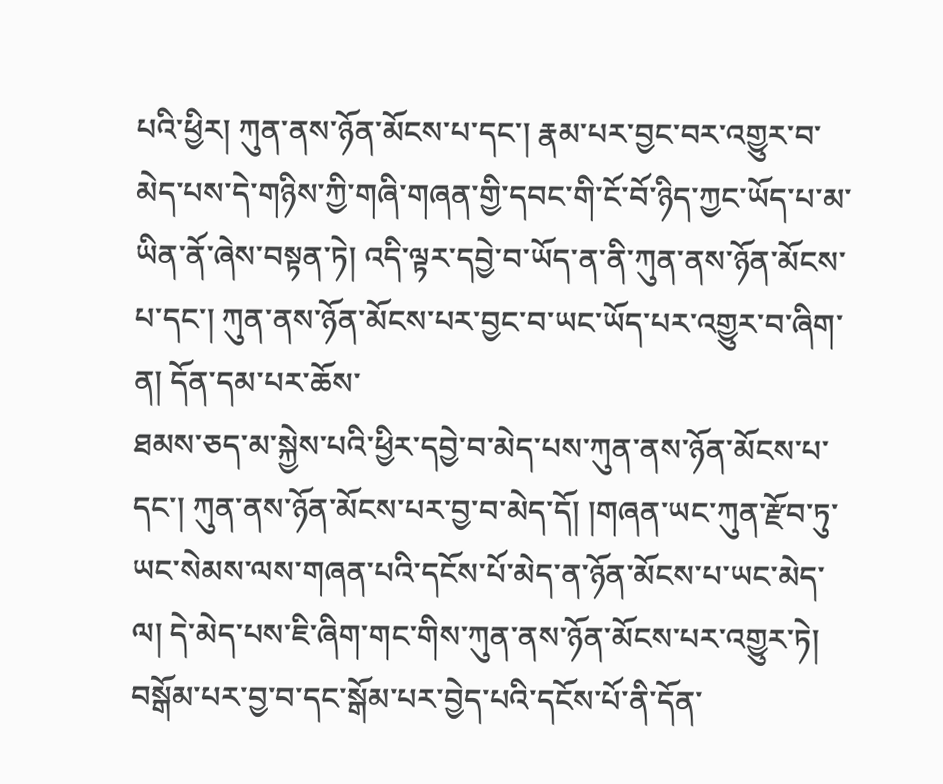པའི་ཕྱིར། ཀུན་ནས་ཉོན་མོངས་པ་དང་། རྣམ་པར་བྱང་བར་འགྱུར་བ་མེད་པས་དེ་གཉིས་ཀྱི་གཞི་གཞན་གྱི་དབང་གི་ངོ་བོ་ཉིད་ཀྱང་ཡོད་པ་མ་ཡིན་ནོ་ཞེས་བསྟན་ཏེ། འདི་ལྟར་དབྱེ་བ་ཡོད་ན་ནི་ཀུན་ནས་ཉོན་མོངས་པ་དང་། ཀུན་ནས་ཉོན་མོངས་པར་བྱང་བ་ཡང་ཡོད་པར་འགྱུར་བ་ཞིག་ན། དོན་དམ་པར་ཆོས་
ཐམས་ཅད་མ་སྐྱེས་པའི་ཕྱིར་དབྱེ་བ་མེད་པས་ཀུན་ནས་ཉོན་མོངས་པ་དང་། ཀུན་ནས་ཉོན་མོངས་པར་བྱ་བ་མེད་དོ། །གཞན་ཡང་ཀུན་རྫོབ་ཏུ་ཡང་སེམས་ལས་གཞན་པའི་དངོས་པོ་མེད་ན་ཉོན་མོངས་པ་ཡང་མེད་ལ། དེ་མེད་པས་ཇི་ཞིག་གང་གིས་ཀུན་ནས་ཉོན་མོངས་པར་འགྱུར་ཏེ། བསྒོམ་པར་བྱ་བ་དང་སྒོམ་པར་བྱེད་པའི་དངོས་པོ་ནི་དོན་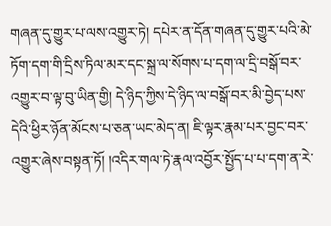གཞན་དུ་གྱུར་པ་ལས་འགྱུར་ཏེ། དཔེར་ན་དོན་གཞན་དུ་གྱུར་པའི་མེ་ཏོག་དག་གི་དྲིས་ཏིལ་མར་དང་སྐྲ་ལ་སོགས་པ་དག་ལ་དྲི་བསྒོ་བར་འགྱུར་བ་ལྟ་བུ་ཡིན་གྱི། དེ་ཉིད་ཀྱིས་དེ་ཉིད་ལ་བསྒོ་བར་མི་བྱེད་པས་དེའི་ཕྱིར་ཉོན་མོངས་པ་ཅན་ཡང་མེད་ན། ཇི་ལྟར་རྣམ་པར་བྱང་བར་འགྱུར་ཞེས་བསྟན་ཏོ། །འདིར་གལ་ཏེ་རྣལ་འབྱོར་སྤྱོད་པ་པ་དག་ན་རེ་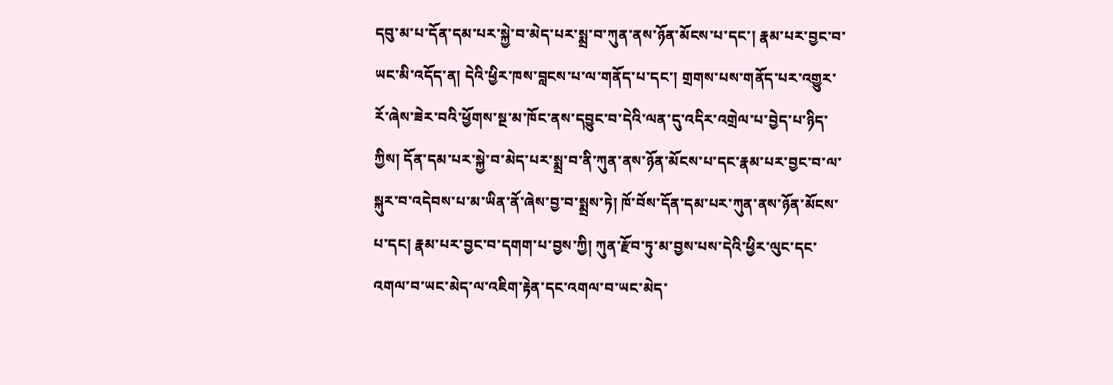དབུ་མ་པ་དོན་དམ་པར་སྐྱེ་བ་མེད་པར་སྨྲ་བ་ཀུན་ནས་ཉོན་མོངས་པ་དང་། རྣམ་པར་བྱང་བ་ཡང་མི་འདོད་ན། དེའི་ཕྱིར་ཁས་བླངས་པ་ལ་གནོད་པ་དང་། གྲགས་པས་གནོད་པར་འགྱུར་རོ་ཞེས་ཟེར་བའི་ཕྱོགས་སྔ་མ་ཁོང་ནས་དབྱུང་བ་དེའི་ལན་དུ་འདིར་འགྲེལ་པ་བྱེད་པ་ཉིད་ཀྱིས། དོན་དམ་པར་སྐྱེ་བ་མེད་པར་སྨྲ་བ་ནི་ཀུན་ནས་ཉོན་མོངས་པ་དང་རྣམ་པར་བྱང་བ་ལ་སྐུར་བ་འདེབས་པ་མ་ཡིན་ནོ་ཞེས་བྱ་བ་སྨྲས་ཏེ། ཁོ་བོས་དོན་དམ་པར་ཀུན་ནས་ཉོན་མོངས་པ་དང། རྣམ་པར་བྱང་བ་དགག་པ་བྱས་ཀྱི། ཀུན་རྫོབ་ཏུ་མ་བྱས་པས་དེའི་ཕྱིར་ལུང་དང་འགལ་བ་ཡང་མེད་ལ་འཇིག་རྟེན་དང་འགལ་བ་ཡང་མེད་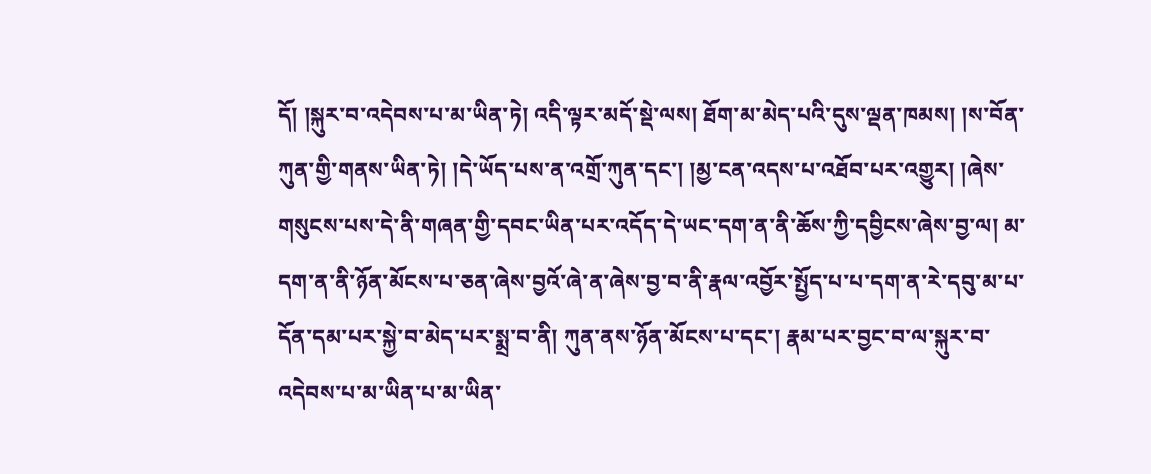དོ། །སྐུར་བ་འདེབས་པ་མ་ཡིན་ཏེ། འདི་ལྟར་མདོ་སྡེ་ལས། ཐོག་མ་མེད་པའི་དུས་ལྡན་ཁམས། །ས་བོན་ཀུན་གྱི་གནས་ཡིན་ཏེ། །དེ་ཡོད་པས་ན་འགྲོ་ཀུན་དང་། །མྱ་ངན་འདས་པ་འཐོབ་པར་འགྱུར། །ཞེས་གསུངས་པས་དེ་ནི་གཞན་གྱི་དབང་ཡིན་པར་འདོད་དེ་ཡང་དག་ན་ནི་ཆོས་ཀྱི་དབྱིངས་ཞེས་བྱ་ལ། མ་དག་ན་ནི་ཉོན་མོངས་པ་ཅན་ཞེས་བྱའོ་ཞེ་ན་ཞེས་བྱ་བ་ནི་རྣལ་འབྱོར་སྤྱོད་པ་པ་དག་ན་རེ་དབུ་མ་པ་དོན་དམ་པར་སྐྱེ་བ་མེད་པར་སྨྲ་བ་ནི། ཀུན་ནས་ཉོན་མོངས་པ་དང་། རྣམ་པར་བྱང་བ་ལ་སྐུར་བ་འདེབས་པ་མ་ཡིན་པ་མ་ཡིན་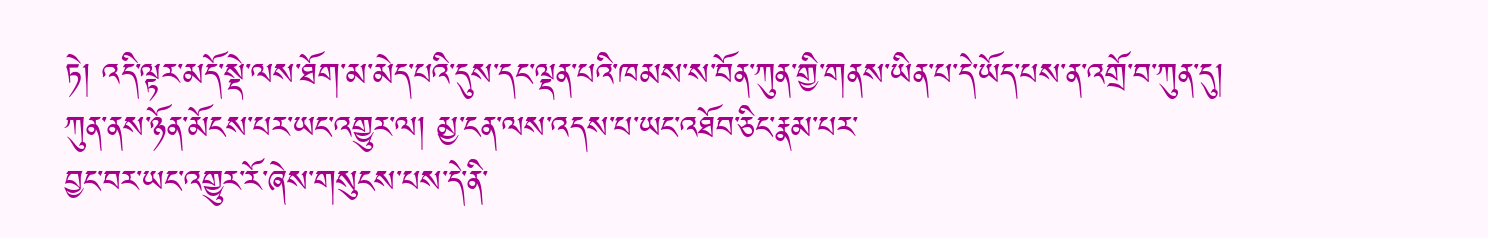ཏེ། འདི་ལྟར་མདོ་སྡེ་ལས་ཐོག་མ་མེད་པའི་དུས་དང་ལྡན་པའི་ཁམས་ས་བོན་ཀུན་གྱི་གནས་ཡིན་པ་དེ་ཡོད་པས་ན་འགྲོ་བ་ཀུན་དུ། ཀུན་ནས་ཉོན་མོངས་པར་ཡང་འགྱུར་ལ། མྱ་ངན་ལས་འདས་པ་ཡང་འཐོབ་ཅིང་རྣམ་པར་
བྱང་བར་ཡང་འགྱུར་རོ་ཞེས་གསུངས་པས་དེ་ནི་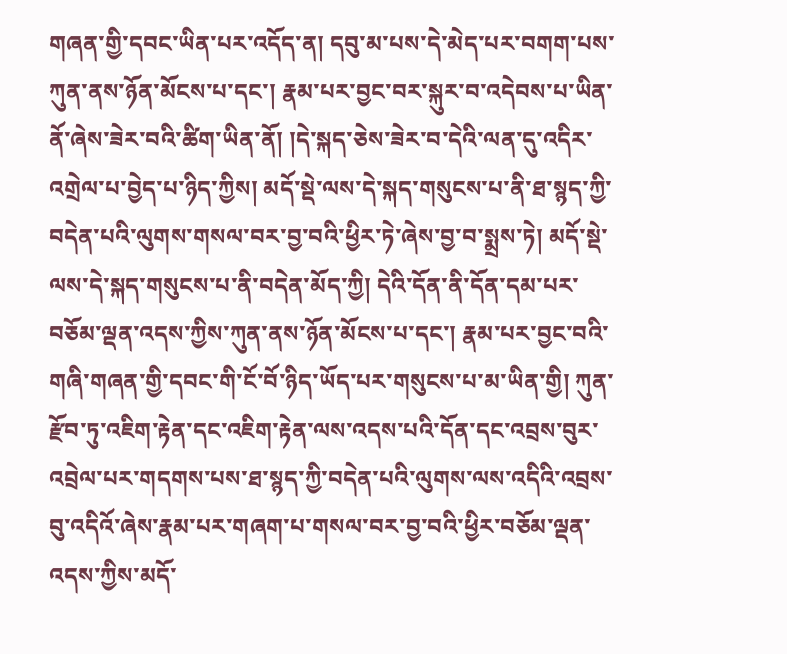གཞན་གྱི་དབང་ཡིན་པར་འདོད་ན། དབུ་མ་པས་དེ་མེད་པར་བགག་པས་ཀུན་ནས་ཉོན་མོངས་པ་དང་། རྣམ་པར་བྱང་བར་སྐུར་བ་འདེབས་པ་ཡིན་ནོ་ཞེས་ཟེར་བའི་ཚིག་ཡིན་ནོ། །དེ་སྐད་ཅེས་ཟེར་བ་དེའི་ལན་དུ་འདིར་འགྲེལ་པ་བྱེད་པ་ཉིད་ཀྱིས། མདོ་སྡེ་ལས་དེ་སྐད་གསུངས་པ་ནི་ཐ་སྙད་ཀྱི་བདེན་པའི་ལུགས་གསལ་བར་བྱ་བའི་ཕྱིར་ཏེ་ཞེས་བྱ་བ་སྨྲས་ཏེ། མདོ་སྡེ་ལས་དེ་སྐད་གསུངས་པ་ནི་བདེན་མོད་ཀྱི། དེའི་དོན་ནི་དོན་དམ་པར་བཅོམ་ལྡན་འདས་ཀྱིས་ཀུན་ནས་ཉོན་མོངས་པ་དང་། རྣམ་པར་བྱང་བའི་གཞི་གཞན་གྱི་དབང་གི་ངོ་བོ་ཉིད་ཡོད་པར་གསུངས་པ་མ་ཡིན་གྱི། ཀུན་རྫོབ་ཏུ་འཇིག་རྟེན་དང་འཇིག་རྟེན་ལས་འདས་པའི་དོན་དང་འབྲས་བུར་འབྲེལ་པར་གདགས་པས་ཐ་སྙད་ཀྱི་བདེན་པའི་ལུགས་ལས་འདིའི་འབྲས་བུ་འདིའོ་ཞེས་རྣམ་པར་གཞག་པ་གསལ་བར་བྱ་བའི་ཕྱིར་བཅོམ་ལྡན་འདས་ཀྱིས་མདོ་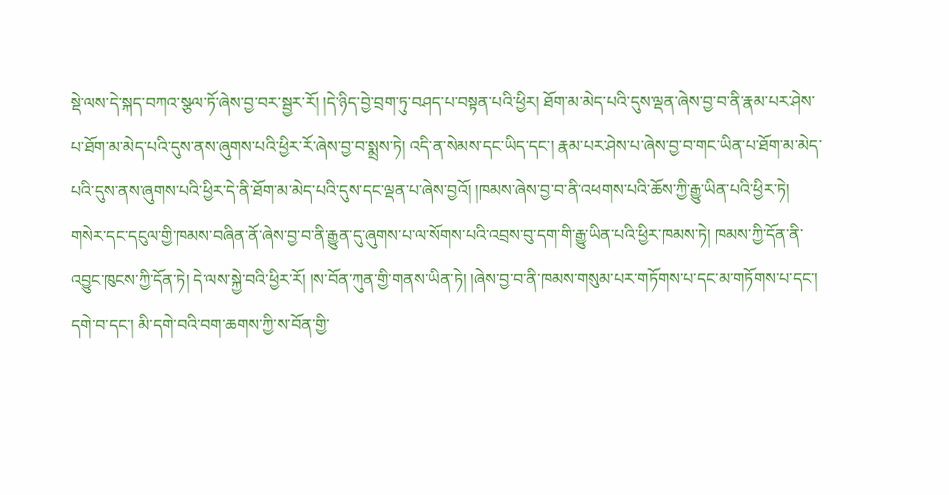སྡེ་ལས་དེ་སྐད་བཀའ་སྩལ་ཏོ་ཞེས་བྱ་བར་སྦྱར་རོ། །དེ་ཉིད་བྱེ་བྲག་ཏུ་བཤད་པ་བསྟན་པའི་ཕྱིར། ཐོག་མ་མེད་པའི་དུས་ལྡན་ཞེས་བྱ་བ་ནི་རྣམ་པར་ཤེས་པ་ཐོག་མ་མེད་པའི་དུས་ནས་ཞུགས་པའི་ཕྱིར་རོ་ཞེས་བྱ་བ་སྨྲས་ཏེ། འདི་ན་སེམས་དང་ཡིད་དང་། རྣམ་པར་ཤེས་པ་ཞེས་བྱ་བ་གང་ཡིན་པ་ཐོག་མ་མེད་པའི་དུས་ནས་ཞུགས་པའི་ཕྱིར་དེ་ནི་ཐོག་མ་མེད་པའི་དུས་དང་ལྡན་པ་ཞེས་བྱའོ། །ཁམས་ཞེས་བྱ་བ་ནི་འཕགས་པའི་ཆོས་ཀྱི་རྒྱུ་ཡིན་པའི་ཕྱིར་ཏེ། གསེར་དང་དངུལ་གྱི་ཁམས་བཞིན་ནོ་ཞེས་བྱ་བ་ནི་རྒྱུན་དུ་ཞུགས་པ་ལ་སོགས་པའི་འབྲས་བུ་དག་གི་རྒྱུ་ཡིན་པའི་ཕྱིར་ཁམས་ཏེ། ཁམས་ཀྱི་དོན་ནི་འབྱུང་ཁུངས་ཀྱི་དོན་ཏེ། དེ་ལས་སྐྱེ་བའི་ཕྱིར་རོ། །ས་བོན་ཀུན་གྱི་གནས་ཡིན་ཏེ། །ཞེས་བྱ་བ་ནི་ཁམས་གསུམ་པར་གཏོགས་པ་དང་མ་གཏོགས་པ་དང་། དགེ་བ་དང་། མི་དགེ་བའི་བག་ཆགས་ཀྱི་ས་བོན་གྱི་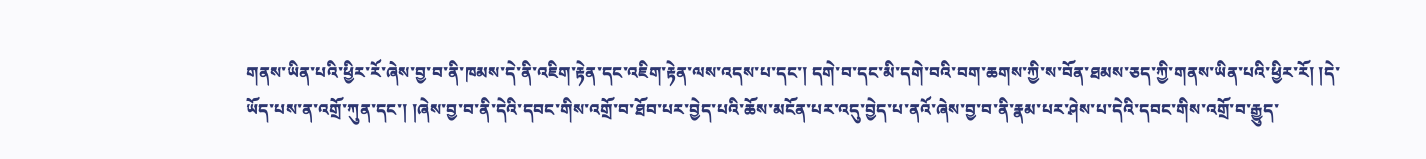གནས་ཡིན་པའི་ཕྱིར་རོ་ཞེས་བྱ་བ་ནི་ཁམས་དེ་ནི་འཇིག་རྟེན་དང་འཇིག་རྟེན་ལས་འདས་པ་དང་། དགེ་བ་དང་མི་དགེ་བའི་བག་ཆགས་ཀྱི་ས་བོན་ཐམས་ཅད་ཀྱི་གནས་ཡིན་པའི་ཕྱིར་རོ། །དེ་ཡོད་པས་ན་འགྲོ་ཀུན་དང་། །ཞེས་བྱ་བ་ནི་དེའི་དབང་གིས་འགྲོ་བ་ཐོབ་པར་བྱེད་པའི་ཆོས་མངོན་པར་འདུ་བྱེད་པ་ནའོ་ཞེས་བྱ་བ་ནི་རྣམ་པར་ཤེས་པ་དེའི་དབང་གིས་འགྲོ་བ་རྒྱུད་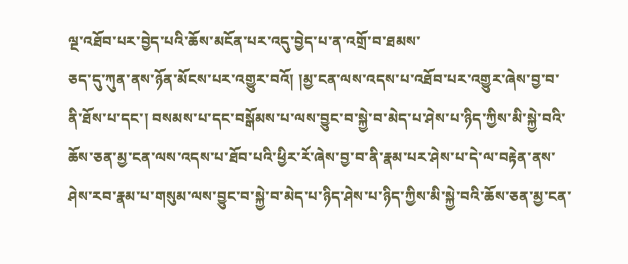ལྔ་འཐོབ་པར་བྱེད་པའི་ཆོས་མངོན་པར་འདུ་བྱེད་པ་ན་འགྲོ་བ་ཐམས་
ཅད་དུ་ཀུན་ནས་ཉོན་མོངས་པར་འགྱུར་བའོ། །མྱ་ངན་ལས་འདས་པ་འཐོབ་པར་འགྱུར་ཞེས་བྱ་བ་ནི་ཐོས་པ་དང་། བསམས་པ་དང་བསྒོམས་པ་ལས་བྱུང་བ་སྐྱེ་བ་མེད་པ་ཤེས་པ་ཉིད་ཀྱིས་མི་སྐྱེ་བའི་ཆོས་ཅན་མྱ་ངན་ལས་འདས་པ་ཐོབ་པའི་ཕྱིར་རོ་ཞེས་བྱ་བ་ནི་རྣམ་པར་ཤེས་པ་དེ་ལ་བརྟེན་ནས་ཤེས་རབ་རྣམ་པ་གསུམ་ལས་བྱུང་བ་སྐྱེ་བ་མེད་པ་ཉིད་ཤེས་པ་ཉིད་ཀྱིས་མི་སྐྱེ་བའི་ཆོས་ཅན་མྱ་ངན་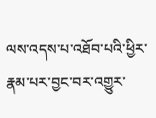ལས་འདས་པ་འཐོབ་པའི་ཕྱིར་རྣམ་པར་བྱང་བར་འགྱུར་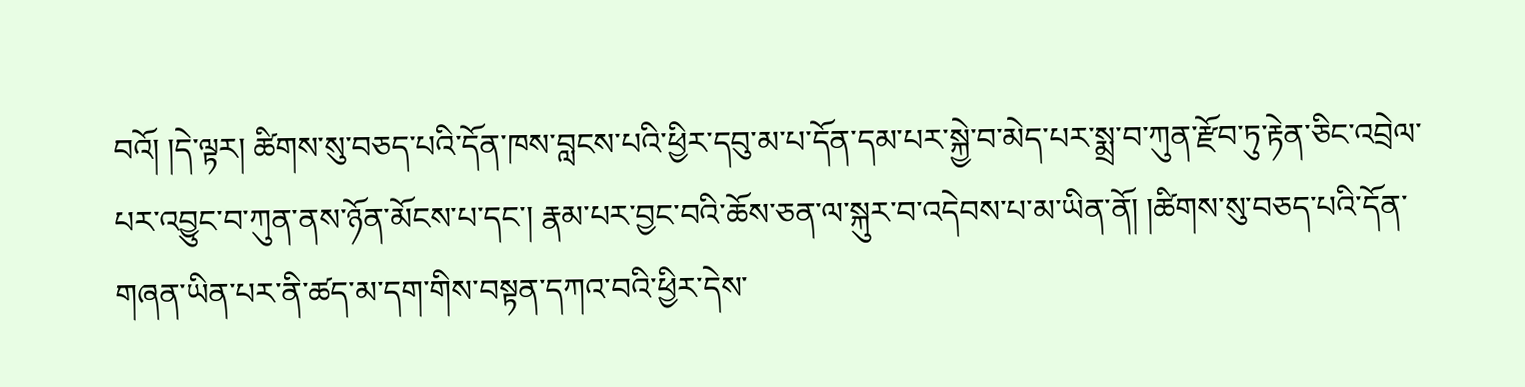བའོ། །དེ་ལྟར། ཚིགས་སུ་བཅད་པའི་དོན་ཁས་བླངས་པའི་ཕྱིར་དབུ་མ་པ་དོན་དམ་པར་སྐྱེ་བ་མེད་པར་སྨྲ་བ་ཀུན་རྫོབ་ཏུ་རྟེན་ཅིང་འབྲེལ་པར་འབྱུང་བ་ཀུན་ནས་ཉོན་མོངས་པ་དང་། རྣམ་པར་བྱང་བའི་ཆོས་ཅན་ལ་སྐུར་བ་འདེབས་པ་མ་ཡིན་ནོ། །ཚིགས་སུ་བཅད་པའི་དོན་གཞན་ཡིན་པར་ནི་ཚད་མ་དག་གིས་བསྟན་དཀའ་བའི་ཕྱིར་དེས་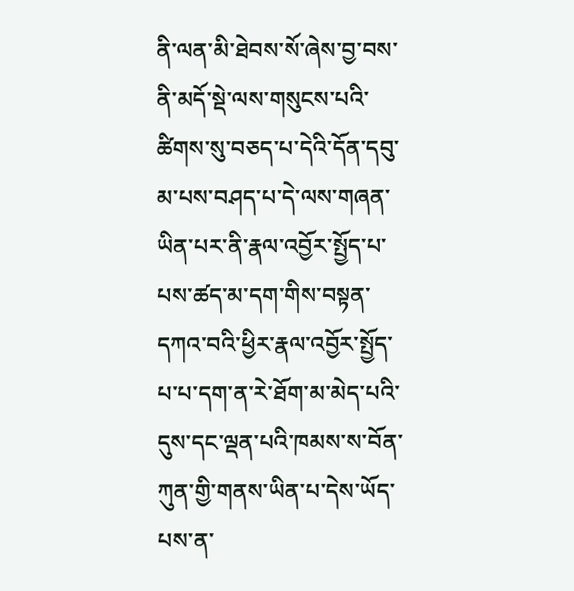ནི་ལན་མི་ཐེབས་སོ་ཞེས་བྱ་བས་ནི་མདོ་སྡེ་ལས་གསུངས་པའི་ཚིགས་སུ་བཅད་པ་དེའི་དོན་དབུ་མ་པས་བཤད་པ་དེ་ལས་གཞན་ཡིན་པར་ནི་རྣལ་འབྱོར་སྤྱོད་པ་པས་ཚད་མ་དག་གིས་བསྟན་དཀའ་བའི་ཕྱིར་རྣལ་འབྱོར་སྤྱོད་པ་པ་དག་ན་རེ་ཐོག་མ་མེད་པའི་དུས་དང་ལྡན་པའི་ཁམས་ས་བོན་ཀུན་གྱི་གནས་ཡིན་པ་དེས་ཡོད་པས་ན་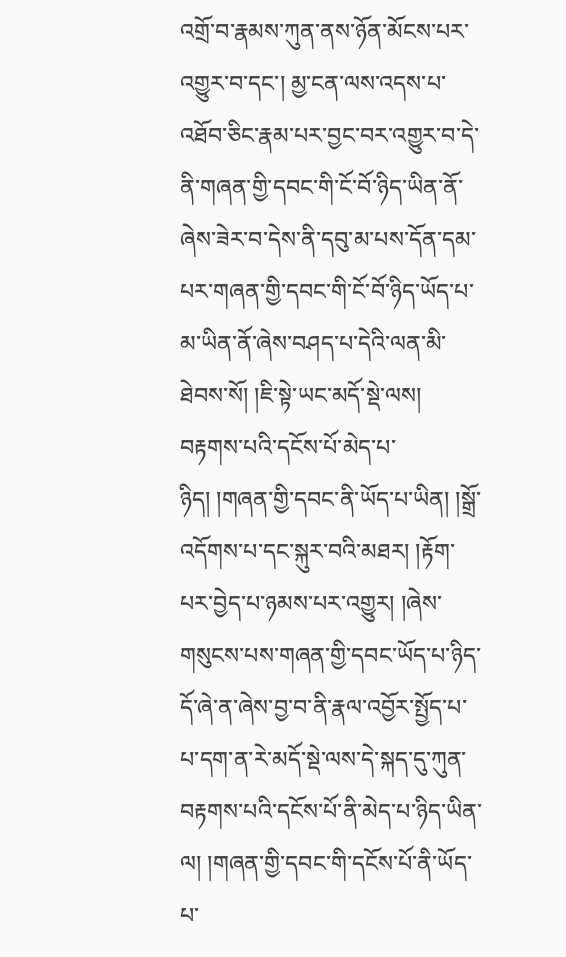འགྲོ་བ་རྣམས་ཀུན་ནས་ཉོན་མོངས་པར་འགྱུར་བ་དང་། མྱ་ངན་ལས་འདས་པ་འཐོབ་ཅིང་རྣམ་པར་བྱང་བར་འགྱུར་བ་དེ་ནི་གཞན་གྱི་དབང་གི་ངོ་བོ་ཉིད་ཡིན་ནོ་ཞེས་ཟེར་བ་དེས་ནི་དབུ་མ་པས་དོན་དམ་པར་གཞན་གྱི་དབང་གི་ངོ་བོ་ཉིད་ཡོད་པ་མ་ཡིན་ནོ་ཞེས་བཤད་པ་དེའི་ལན་མི་ཐེབས་སོ། །ཇི་སྟེ་ཡང་མདོ་སྡེ་ལས། བརྟགས་པའི་དངོས་པོ་མེད་པ་ཉིད། །གཞན་གྱི་དབང་ནི་ཡོད་པ་ཡིན། །སྒྲོ་འདོགས་པ་དང་སྐུར་བའི་མཐར། །རྟོག་པར་བྱེད་པ་ཉམས་པར་འགྱུར། །ཞེས་གསུངས་པས་གཞན་གྱི་དབང་ཡོད་པ་ཉིད་དོ་ཞེ་ན་ཞེས་བྱ་བ་ནི་རྣལ་འབྱོར་སྤྱོད་པ་པ་དག་ན་རེ་མདོ་སྡེ་ལས་དེ་སྐད་དུ་ཀུན་བརྟགས་པའི་དངོས་པོ་ནི་མེད་པ་ཉིད་ཡིན་ལ། །གཞན་གྱི་དབང་གི་དངོས་པོ་ནི་ཡོད་པ་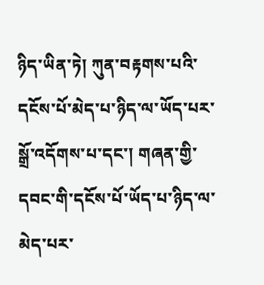ཉིད་ཡིན་ཏེ། ཀུན་བརྟགས་པའི་དངོས་པོ་མེད་པ་ཉིད་ལ་ཡོད་པར་སྒྲོ་འདོགས་པ་དང་། གཞན་གྱི་དབང་གི་དངོས་པོ་ཡོད་པ་ཉིད་ལ་མེད་པར་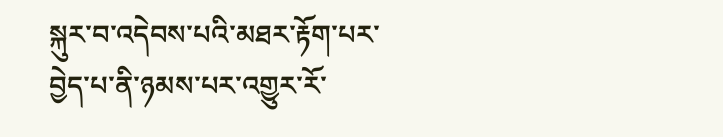སྐུར་བ་འདེབས་པའི་མཐར་རྟོག་པར་བྱེད་པ་ནི་ཉམས་པར་འགྱུར་རོ་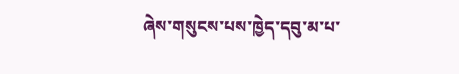ཞེས་གསུངས་པས་ཁྱེད་དབུ་མ་པ་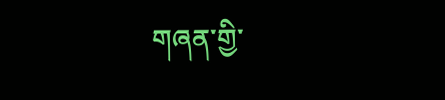གཞན་གྱི་